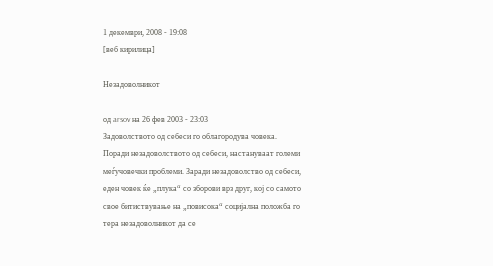1 декември, 2008 - 19:08
[веб кирилица]

Незадоволникот

од arsov на 26 фев 2003 - 23:03
Задоволството од себеси го облагородува човека.
Поради незадоволството од себеси, настануваат големи меѓучовечки проблеми. Заради незадоволство од себеси, еден човек ќе „плука“ со зборови врз друг, кој со самото свое битиствување на „повисока“ социјална положба го тера незадоволникот да се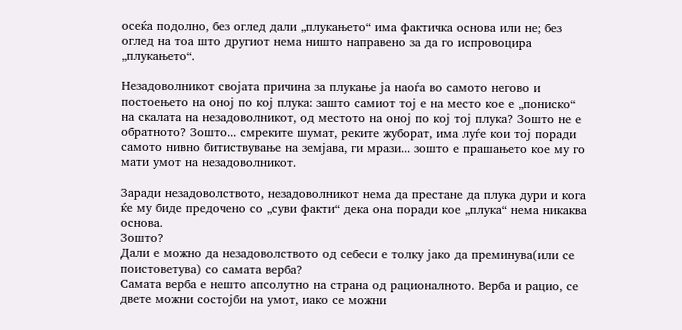осеќа подолно, без оглед дали „плукањето“ има фактичка основа или не; без оглед на тоа што другиот нема ништо направено за да го испровоцира „плукањето“.

Незадоволникот својата причина за плукање ја наоѓа во самото негово и постоењето на оној по кој плука: зашто самиот тој е на место кое е „пониско“ на скалата на незадоволникот, од местото на оној по кој тој плука? Зошто не е обратното? Зошто... смреките шумат, реките жуборат, има луѓе кои тој поради самото нивно битиствување на земјава, ги мрази... зошто е прашањето кое му го мати умот на незадоволникот.

Заради незадоволството, незадоволникот нема да престане да плука дури и кога ќе му биде предочено со „суви факти“ дека она поради кое „плука“ нема никаква основа.
Зошто?
Дали е можно да незадоволството од себеси е толку јако да преминува(или се поистоветува) со самата верба?
Самата верба е нешто апсолутно на страна од рационалното. Верба и рацио, се двете можни состојби на умот, иако се можни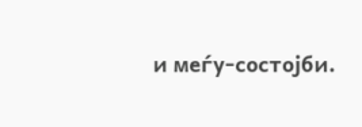и меѓу-состојби.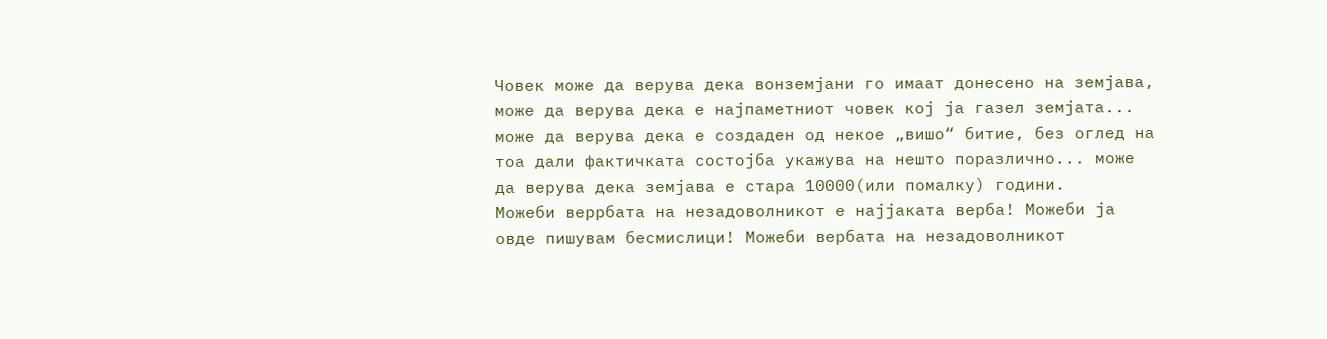Човек може да верува дека вонземјани го имаат донесено на земјава, може да верува дека е најпаметниот човек кој ја газел земјата... може да верува дека е создаден од некое „вишо“ битие, без оглед на тоа дали фактичката состојба укажува на нешто поразлично... може да верува дека земјава е стара 10000(или помалку) години.
Можеби веррбата на незадоволникот е најјаката верба! Можеби ја овде пишувам бесмислици! Можеби вербата на незадоволникот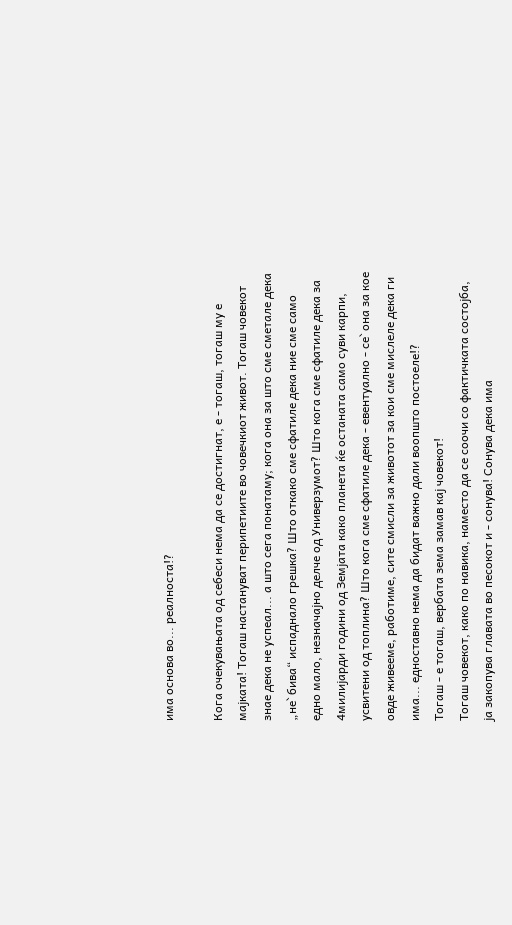има основа во... реалноста!?

Кога очекувањата од себеси нема да се достигнат, е - тогаш, тогаш му е мајката! Тогаш настануват перипетиите во човечкиот живот. Тогаш човекот знае дека не успеал... а што сега понатаму; кога она за што сме сметале дека „не` бива“ испаднало грешка? Што откако сме сфатиле дека ние сме само едно мало, незначајно делче од Универзумот? Што кога сме сфатиле дека за 4милијарди години од Земјата како планета ќе останата само суви карпи, усвитени од топлина? Што кога сме сфатиле дека - евентуално - се` она за кое овде живееме, работиме, сите смисли за животот за кои сме мислеле дека ги има... едноставно нема да бидат важно дали воопшто постоеле!?
Тогаш - е тогаш, вербата зема замав кај човекот!
Тогаш човекот, како по навика, наместо да се соочи со фактичката состојба, ја закопува главата во песокот и - сонува! Сонува дека има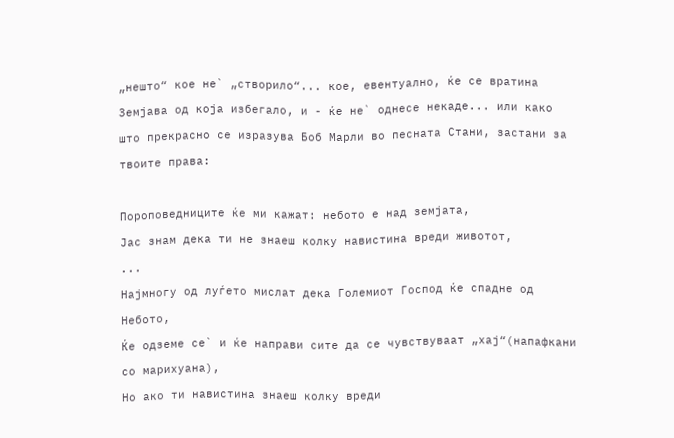„нешто“ кое не` „створило“... кое, евентуално, ќе се вратина Земјава од која избегало, и - ќе не` однесе некаде... или како што прекрасно се изразува Боб Марли во песната Стани, застани за твоите права:

Пороповедниците ќе ми кажат: небото е над земјата,
Јас знам дека ти не знаеш колку навистина вреди животот,
...
Најмногу од луѓето мислат дека Големиот Господ ќе спадне од Небото,
Ќе одземе се` и ќе направи сите да се чувствуваат „хај“(напафкани со марихуана),
Но ако ти навистина знаеш колку вреди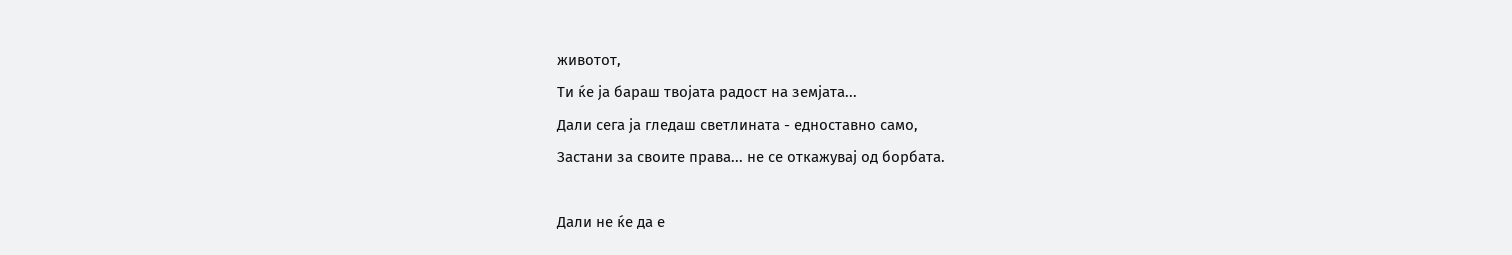животот,
Ти ќе ја бараш твојата радост на земјата...
Дали сега ја гледаш светлината - едноставно само,
Застани за своите права... не се откажувај од борбата.

Дали не ќе да е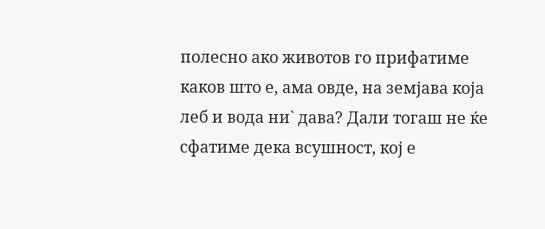полесно ако животов го прифатиме каков што е, ама овде, на земјава која леб и вода ни` дава? Дали тогаш не ќе сфатиме дека всушност, кој е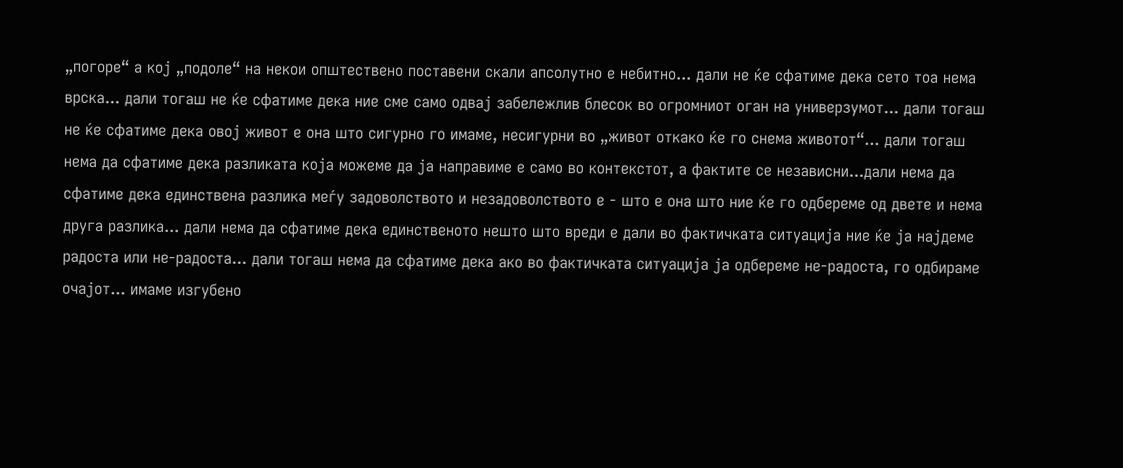„погоре“ а кој „подоле“ на некои општествено поставени скали апсолутно е небитно... дали не ќе сфатиме дека сето тоа нема врска... дали тогаш не ќе сфатиме дека ние сме само одвај забележлив блесок во огромниот оган на универзумот... дали тогаш не ќе сфатиме дека овој живот е она што сигурно го имаме, несигурни во „живот откако ќе го снема животот“... дали тогаш нема да сфатиме дека разликата која можеме да ја направиме е само во контекстот, а фактите се независни...дали нема да сфатиме дека единствена разлика меѓу задоволството и незадоволството е - што е она што ние ќе го одбереме од двете и нема друга разлика... дали нема да сфатиме дека единственото нешто што вреди е дали во фактичката ситуација ние ќе ја најдеме радоста или не-радоста... дали тогаш нема да сфатиме дека ако во фактичката ситуација ја одбереме не-радоста, го одбираме очајот... имаме изгубено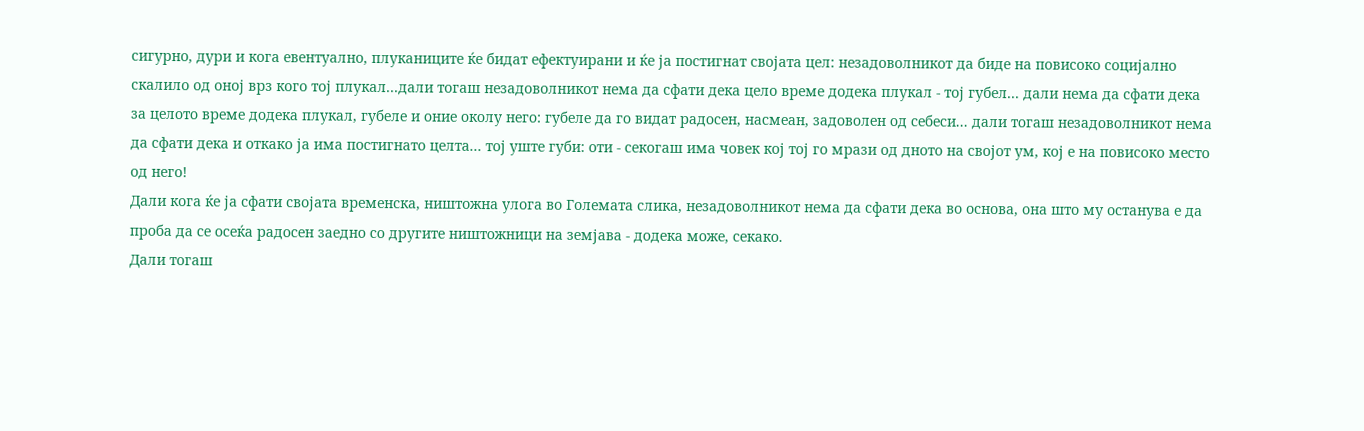сигурно, дури и кога евентуално, плуканиците ќе бидат ефектуирани и ќе ја постигнат својата цел: незадоволникот да биде на повисоко социјално скалило од оној врз кого тој плукал...дали тогаш незадоволникот нема да сфати дека цело време додека плукал - тој губел... дали нема да сфати дека за целото време додека плукал, губеле и оние околу него: губеле да го видат радосен, насмеан, задоволен од себеси... дали тогаш незадоволникот нема да сфати дека и откако ја има постигнато целта... тој уште губи: оти - секогаш има човек кој тој го мрази од дното на својот ум, кој е на повисоко место од него!
Дали кога ќе ја сфати својата временска, ништожна улога во Големата слика, незадоволникот нема да сфати дека во основа, она што му останува е да проба да се осеќа радосен заедно со другите ништожници на земјава - додека може, секако.
Дали тогаш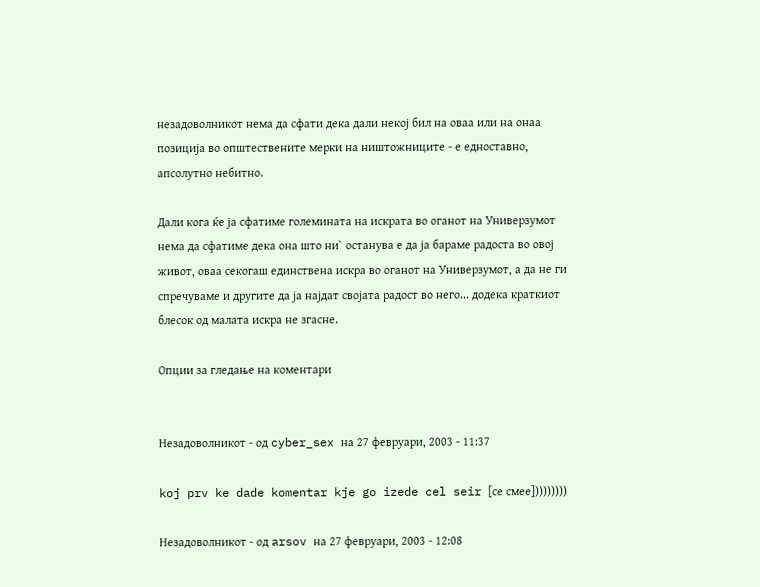незадоволникот нема да сфати дека дали некој бил на оваа или на онаа позиција во општествените мерки на ништожниците - е едноставно, апсолутно небитно.

Дали кога ќе ја сфатиме големината на искрата во оганот на Универзумот нема да сфатиме дека она што ни` останува е да ја бараме радоста во овој живот, оваа секогаш единствена искра во оганот на Универзумот, а да не ги спречуваме и другите да ја најдат својата радост во него... додека краткиот блесок од малата искра не згасне.

Опции за гледање на коментари


Незадоволникот - од cyber_sex на 27 февруари, 2003 - 11:37

koj prv ke dade komentar kje go izede cel seir [се смее]))))))))

Незадоволникот - од arsov на 27 февруари, 2003 - 12:08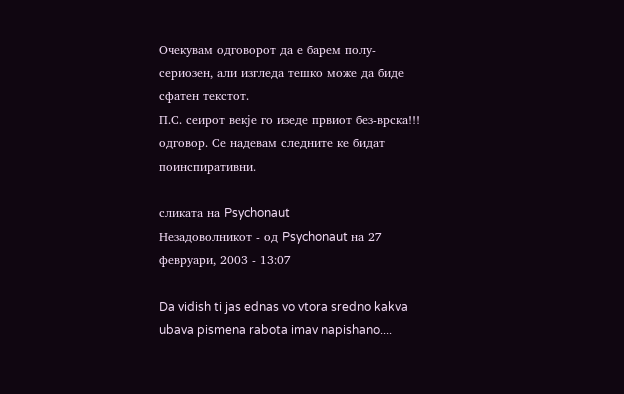Очекувам одговорот да е барем полу-сериозен, али изгледа тешко може да биде сфатен текстот.
П.С. сеирот векје го изеде првиот без-врска!!! одговор. Се надевам следните ке бидат поинспиративни.

сликата на Psychonaut
Незадоволникот - од Psychonaut на 27 февруари, 2003 - 13:07

Da vidish ti jas ednas vo vtora sredno kakva ubava pismena rabota imav napishano....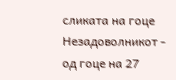сликата на гоце
Незадоволникот - од гоце на 27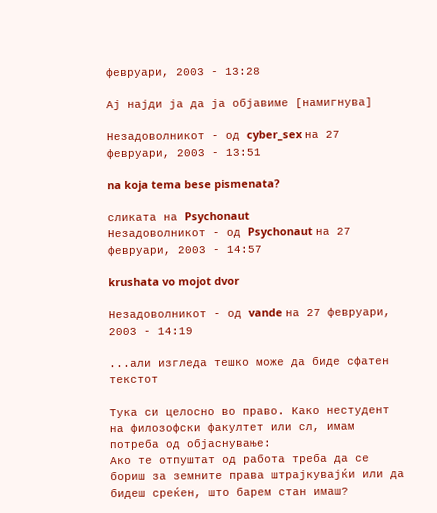февруари, 2003 - 13:28

Ај најди ја да ја објавиме [намигнува]

Незадоволникот - од cyber_sex на 27 февруари, 2003 - 13:51

na koja tema bese pismenata?

сликата на Psychonaut
Незадоволникот - од Psychonaut на 27 февруари, 2003 - 14:57

krushata vo mojot dvor

Незадоволникот - од vande на 27 февруари, 2003 - 14:19

...али изгледа тешко може да биде сфатен текстот

Тука си целосно во право. Како нестудент на филозофски факултет или сл, имам потреба од објаснување:
Ако те отпуштат од работа треба да се бориш за земните права штрајкувајќи или да бидеш среќен, што барем стан имаш?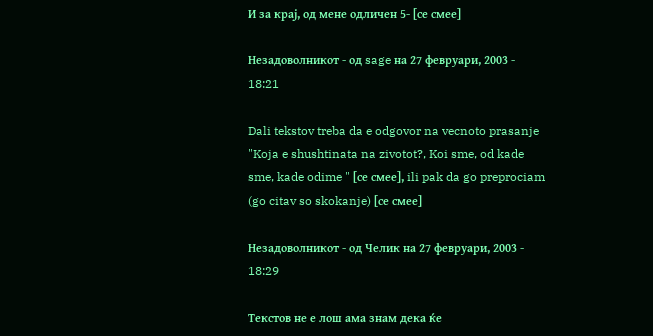И за крај, од мене одличен 5- [се смее]

Незадоволникот - од sage на 27 февруари, 2003 - 18:21

Dali tekstov treba da e odgovor na vecnoto prasanje "Koja e shushtinata na zivotot?, Koi sme, od kade sme, kade odime " [се смее], ili pak da go preprociam (go citav so skokanje) [се смее]

Незадоволникот - од Челик на 27 февруари, 2003 - 18:29

Текстов не е лош ама знам дека ќе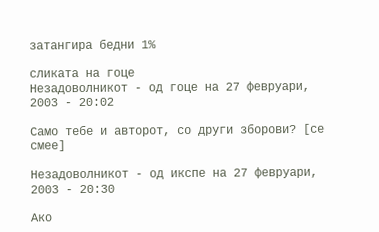затангира бедни 1%

сликата на гоце
Незадоволникот - од гоце на 27 февруари, 2003 - 20:02

Само тебе и авторот, со други зборови? [се смее]

Незадоволникот - од икспе на 27 февруари, 2003 - 20:30

Aко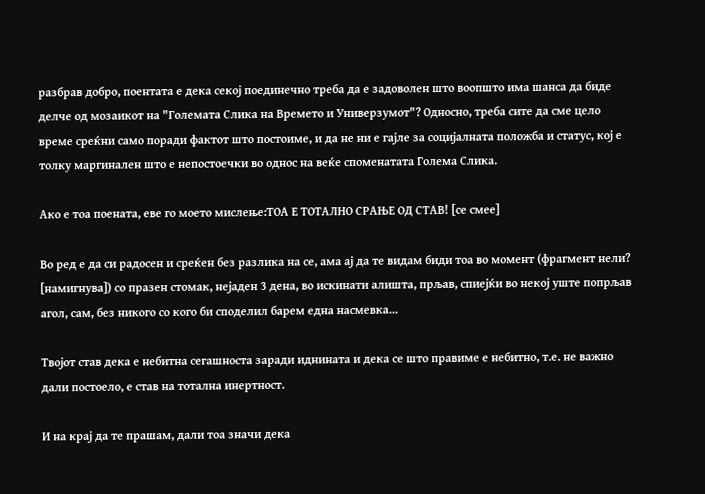разбрав добро, поентата е дека секој поединечно треба да е задоволен што воопшто има шанса да биде делче од мозаикот на "Големата Слика на Времето и Универзумот"? Односно, треба сите да сме цело време среќни само поради фактот што постоиме, и да не ни е гајле за социјалната положба и статус, кој е толку маргинален што е непостоечки во однос на веќе споменатата Голема Слика.

Ако е тоа поената, еве го моето мислење:ТОА Е ТОТАЛНО СРАЊЕ ОД СТАВ! [се смее]

Во ред е да си радосен и среќен без разлика на се, ама ај да те видам биди тоа во момент (фрагмент нели? [намигнува]) со празен стомак, нејаден 3 дена, во искинати алишта, прљав, спиејќи во некој уште попрљав агол, сам, без никого со кого би споделил барем една насмевка...

Твојот став дека е небитна сегашноста заради иднината и дека се што правиме е небитно, т.е. не важно дали постоело, е став на тотална инертност.

И на крај да те прашам, дали тоа значи дека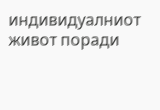индивидуалниот живот поради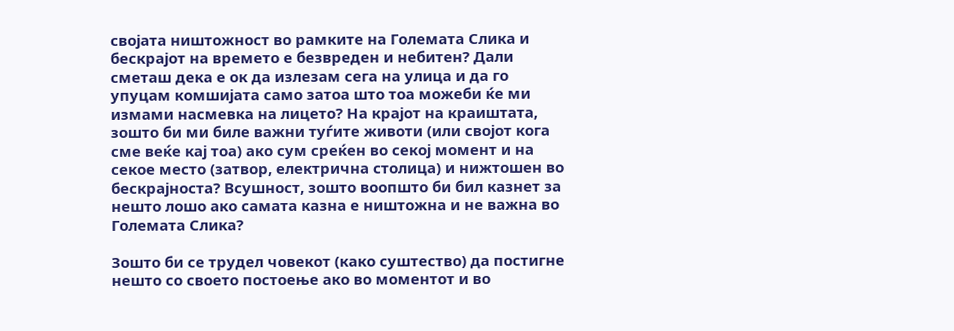својата ништожност во рамките на Големата Слика и бескрајот на времето е безвреден и небитен? Дали сметаш дека е ок да излезам сега на улица и да го упуцам комшијата само затоа што тоа можеби ќе ми измами насмевка на лицето? На крајот на краиштата, зошто би ми биле важни туѓите животи (или својот кога сме веќе кај тоа) ако сум среќен во секој момент и на секое место (затвор, електрична столица) и нижтошен во бескрајноста? Всушност, зошто воопшто би бил казнет за нешто лошо ако самата казна е ништожна и не важна во Големата Слика?

Зошто би се трудел човекот (како суштество) да постигне нешто со своето постоење ако во моментот и во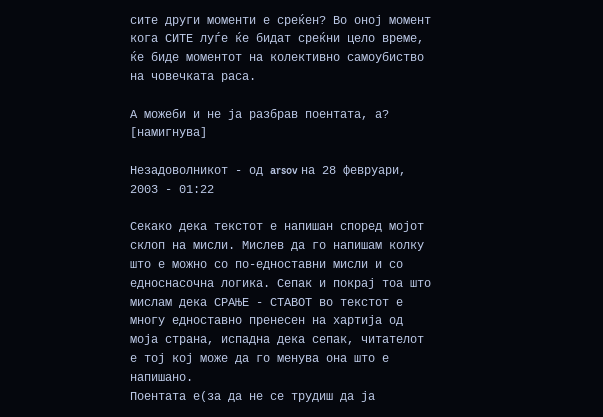сите други моменти е среќен? Во оној момент кога СИТЕ луѓе ќе бидат среќни цело време, ќе биде моментот на колективно самоубиство на човечката раса.

А можеби и не ја разбрав поентата, а? [намигнува]

Незадоволникот - од arsov на 28 февруари, 2003 - 01:22

Секако дека текстот е напишан според мојот склоп на мисли. Мислев да го напишам колку што е можно со по-едноставни мисли и со едноснасочна логика. Сепак и покрај тоа што мислам дека СРАЊЕ - СТАВОТ во текстот е многу едноставно пренесен на хартија од моја страна, испадна дека сепак, читателот е тој кој може да го менува она што е напишано.
Поентата е(за да не се трудиш да ја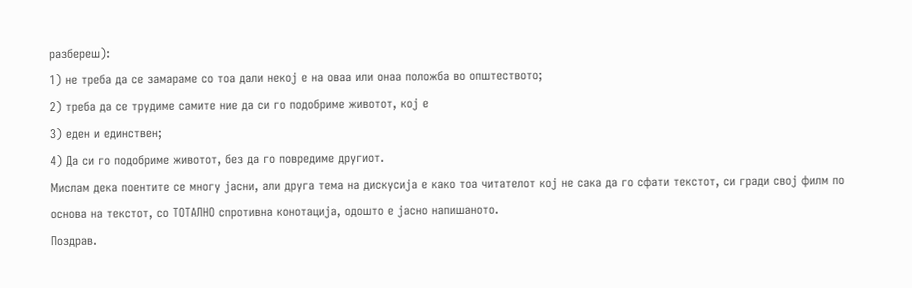разбереш):
1) не треба да се замараме со тоа дали некој е на оваа или онаа положба во општеството;
2) треба да се трудиме самите ние да си го подобриме животот, кој е
3) еден и единствен;
4) Да си го подобриме животот, без да го повредиме другиот.
Мислам дека поентите се многу јасни, али друга тема на дискусија е како тоа читателот кој не сака да го сфати текстот, си гради свој филм по основа на текстот, со ТОТАЛНО спротивна конотација, одошто е јасно напишаното.
Поздрав.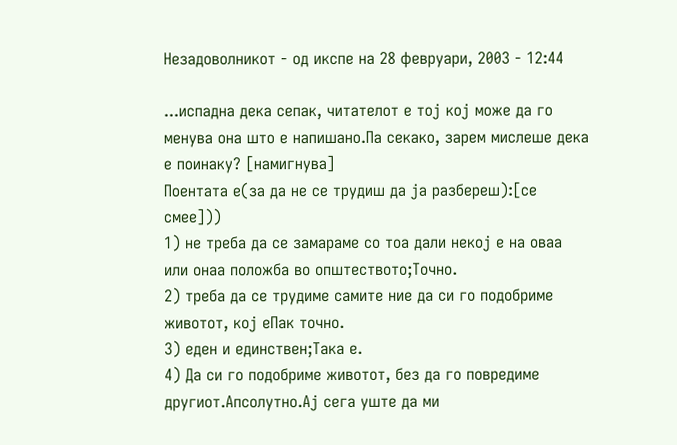Незадоволникот - од икспе на 28 февруари, 2003 - 12:44

...испадна дека сепак, читателот е тој кој може да го менува она што е напишано.Па секако, зарем мислеше дека е поинаку? [намигнува]
Поентата е(за да не се трудиш да ја разбереш):[се смее]))
1) не треба да се замараме со тоа дали некој е на оваа или онаа положба во општеството;Toчно.
2) треба да се трудиме самите ние да си го подобриме животот, кој еПак точно.
3) еден и единствен;Така е.
4) Да си го подобриме животот, без да го повредиме другиот.Апсолутно.Ај сега уште да ми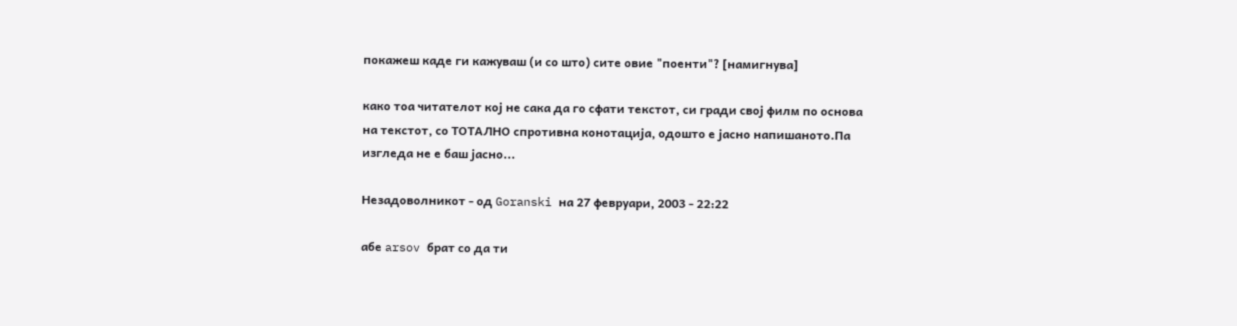покажеш каде ги кажуваш (и со што) сите овие "поенти"? [намигнува]

како тоа читателот кој не сака да го сфати текстот, си гради свој филм по основа на текстот, со ТОТАЛНО спротивна конотација, одошто е јасно напишаното.Па изгледа не е баш јасно...

Незадоволникот - од Goranski на 27 февруари, 2003 - 22:22

абе arsov брат со да ти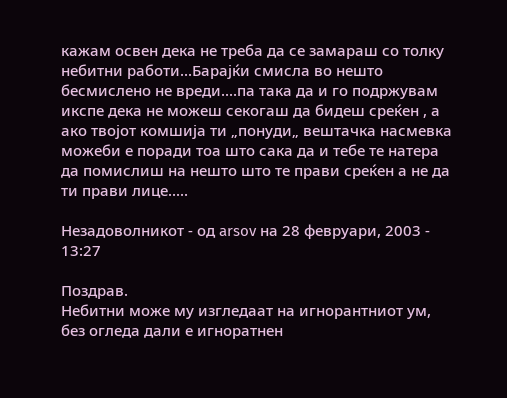кажам освен дека не треба да се замараш со толку небитни работи...Барајќи смисла во нешто бесмислено не вреди....па така да и го подржувам икспе дека не можеш секогаш да бидеш среќен , а ако твојот комшија ти „понуди„ вештачка насмевка можеби е поради тоа што сака да и тебе те натера да помислиш на нешто што те прави среќен а не да ти прави лице.....

Незадоволникот - од arsov на 28 февруари, 2003 - 13:27

Поздрав.
Небитни може му изгледаат на игнорантниот ум, без огледа дали е игноратнен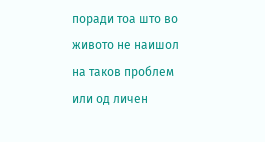поради тоа што во живото не наишол на таков проблем или од личен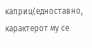каприц(едноставно, карактерот му се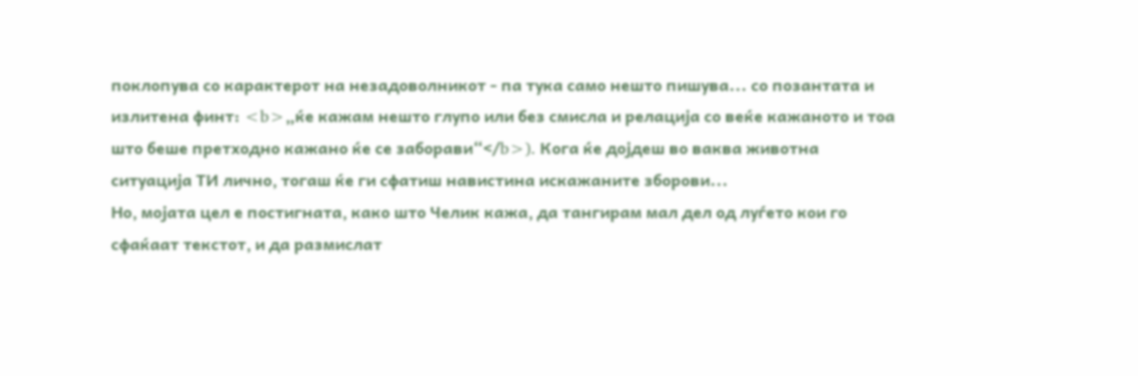поклопува со карактерот на незадоволникот - па тука само нешто пишува... со позантата и излитена финт: <b>„ќе кажам нешто глупо или без смисла и релација со веќе кажаното и тоа што беше претходно кажано ќе се заборави“</b>). Кога ќе дојдеш во ваква животна ситуација ТИ лично, тогаш ќе ги сфатиш навистина искажаните зборови...
Но, мојата цел е постигната, како што Челик кажа, да тангирам мал дел од луѓето кои го сфаќаат текстот, и да размислат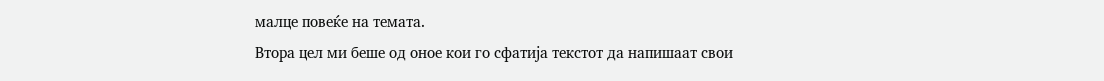малце повеќе на темата.
Втора цел ми беше од оное кои го сфатија текстот да напишаат свои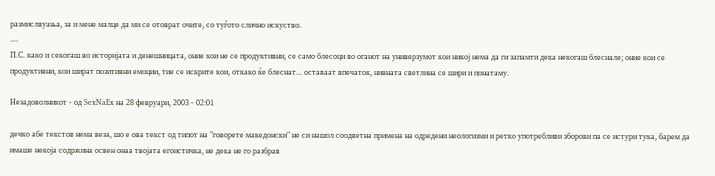размислвуања, за и мене малце да ми се отоврат очите, со туѓото слично искуство.
....
П.С. како и секогаш во историјата и денешницата, оние кои не се продуктивни, се само блесоци во оганот на универзумот кои никој нема да ги запамти дека некогаш блеснале; оние кои се продуктивни, кои шират позитивни емоции, тие се искрите кои, откако ќе блеснат... оставаат впечаток, нивната светлина се шири и понатаму.

Незадоволникот - од SexNaEx на 28 февруари, 2003 - 02:01

дечко абе текстов нема веза, шо е ова текст од типот на "говорете македонски" не си нашол соодветна примена на одредени неологизми и ретко употребливи зборови па се истури тука, барем да имаше некоја содржина освен онаа твојата егоистичка, не дека не го разбрав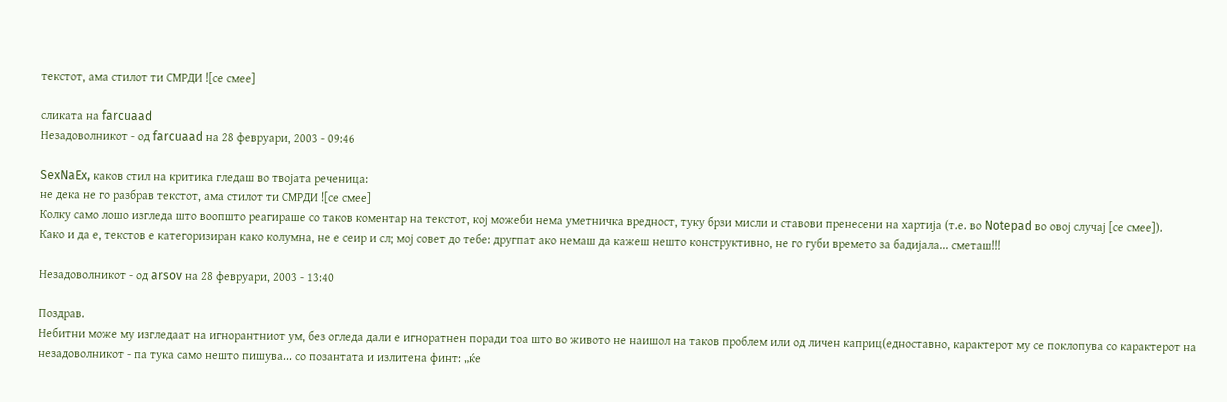текстот, ама стилот ти СМРДИ ![се смее]

сликата на farcuaad
Незадоволникот - од farcuaad на 28 февруари, 2003 - 09:46

SexNaEx, каков стил на критика гледаш во твојата реченица:
не дека не го разбрав текстот, ама стилот ти СМРДИ ![се смее]
Колку само лошо изгледа што воопшто реагираше со таков коментар на текстот, кој можеби нема уметничка вредност, туку брзи мисли и ставови пренесени на хартија (т.е. во Notepad во овој случај [се смее]).
Како и да е, текстов е категоризиран како колумна, не е сеир и сл; мој совет до тебе: другпат ако немаш да кажеш нешто конструктивно, не го губи времето за бадијала... сметаш!!!

Незадоволникот - од arsov на 28 февруари, 2003 - 13:40

Поздрав.
Небитни може му изгледаат на игнорантниот ум, без огледа дали е игноратнен поради тоа што во живото не наишол на таков проблем или од личен каприц(едноставно, карактерот му се поклопува со карактерот на незадоволникот - па тука само нешто пишува... со позантата и излитена финт: „ќе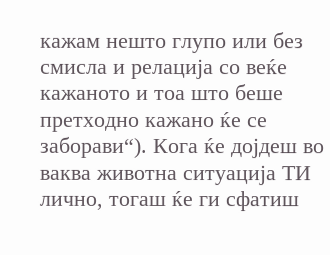кажам нешто глупо или без смисла и релација со веќе кажаното и тоа што беше претходно кажано ќе се заборави“). Кога ќе дојдеш во ваква животна ситуација ТИ лично, тогаш ќе ги сфатиш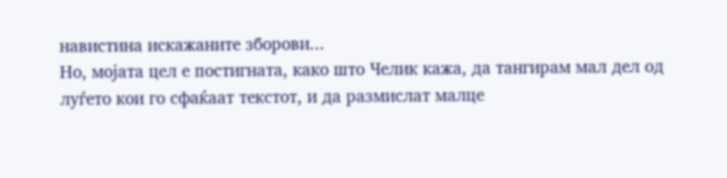навистина искажаните зборови...
Но, мојата цел е постигната, како што Челик кажа, да тангирам мал дел од луѓето кои го сфаќаат текстот, и да размислат малце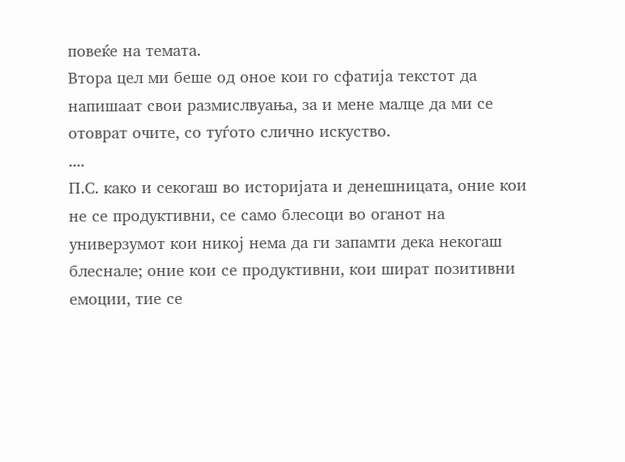повеќе на темата.
Втора цел ми беше од оное кои го сфатија текстот да напишаат свои размислвуања, за и мене малце да ми се отоврат очите, со туѓото слично искуство.
....
П.С. како и секогаш во историјата и денешницата, оние кои не се продуктивни, се само блесоци во оганот на универзумот кои никој нема да ги запамти дека некогаш блеснале; оние кои се продуктивни, кои шират позитивни емоции, тие се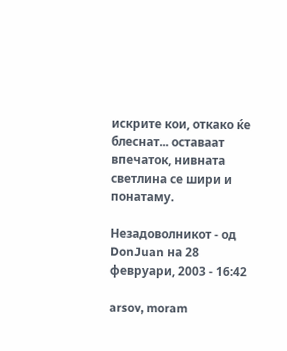искрите кои, откако ќе блеснат... оставаат впечаток, нивната светлина се шири и понатаму.

Незадоволникот - од DonJuan на 28 февруари, 2003 - 16:42

arsov, moram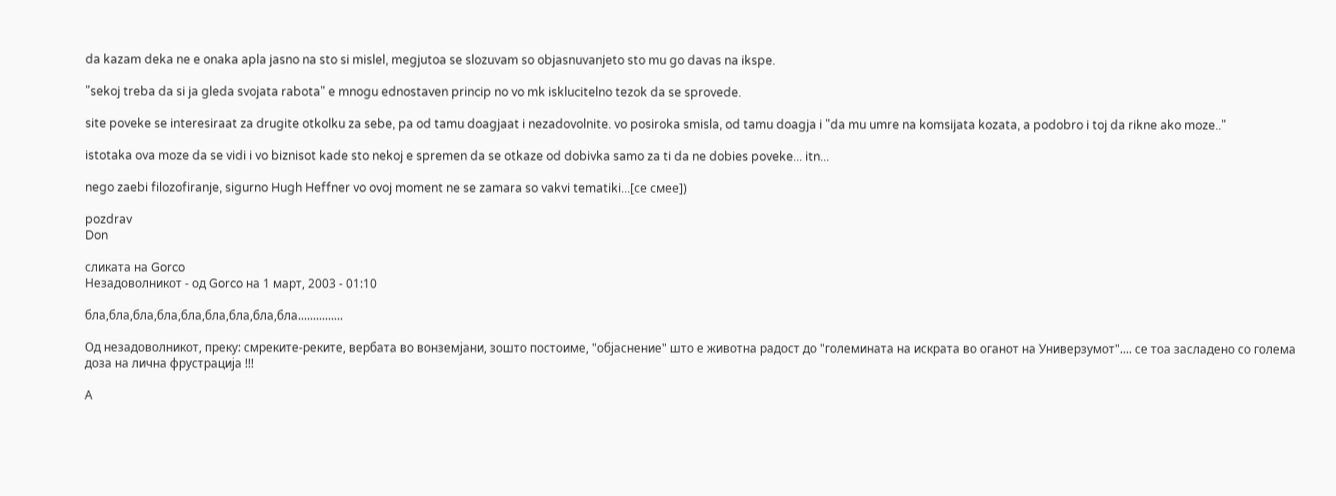da kazam deka ne e onaka apla jasno na sto si mislel, megjutoa se slozuvam so objasnuvanjeto sto mu go davas na ikspe.

"sekoj treba da si ja gleda svojata rabota" e mnogu ednostaven princip no vo mk isklucitelno tezok da se sprovede.

site poveke se interesiraat za drugite otkolku za sebe, pa od tamu doagjaat i nezadovolnite. vo posiroka smisla, od tamu doagja i "da mu umre na komsijata kozata, a podobro i toj da rikne ako moze.."

istotaka ova moze da se vidi i vo biznisot kade sto nekoj e spremen da se otkaze od dobivka samo za ti da ne dobies poveke... itn...

nego zaebi filozofiranje, sigurno Hugh Heffner vo ovoj moment ne se zamara so vakvi tematiki...[се смее])

pozdrav
Don

сликата на Gorco
Незадоволникот - од Gorco на 1 март, 2003 - 01:10

бла,бла,бла,бла,бла,бла,бла,бла,бла...............

Од незадоволникот, преку: смреките-реките, вербата во вонземјани, зошто постоиме, "објаснение" што е животна радост до "големината на искрата во оганот на Универзумот".... се тоа засладено со голема доза на лична фрустрација !!!

А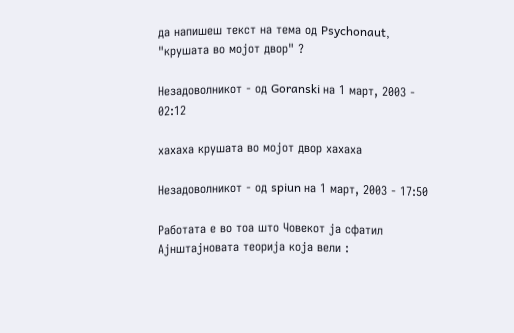да напишеш текст на тема од Psychonaut, "крушата во мојот двор" ?

Незадоволникот - од Goranski на 1 март, 2003 - 02:12

хахаха крушата во мојот двор хахаха

Незадоволникот - од spiun на 1 март, 2003 - 17:50

Работата е во тоа што Човекот ја сфатил Ајнштајновата теорија која вели :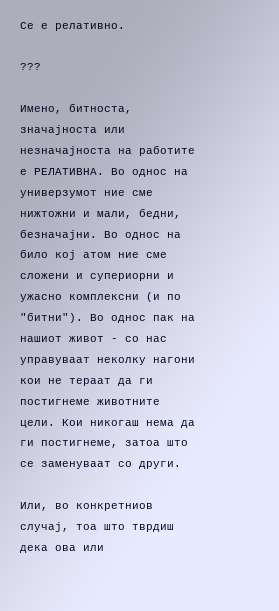Се е релативно.

???

Имено, битноста, значајноста или незначајноста на работите е РЕЛАТИВНА. Во однос на универзумот ние сме нижтожни и мали, бедни, безначајни. Во однос на било кој атом ние сме сложени и супериорни и ужасно комплексни (и по "битни"). Во однос пак на нашиот живот - со нас управуваат неколку нагони кои не тераат да ги постигнеме животните цели. Кои никогаш нема да ги постигнеме, затоа што се заменуваат со други.

Или, во конкретниов случај, тоа што тврдиш дека ова или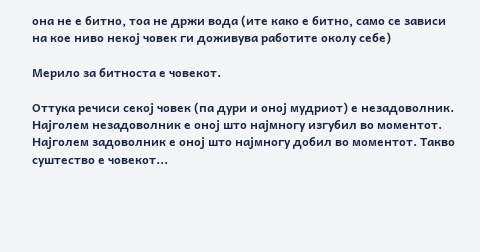она не е битно, тоа не држи вода (ите како е битно, само се зависи на кое ниво некој човек ги доживува работите околу себе)

Мерило за битноста е човекот.

Оттука речиси секој човек (па дури и оној мудриот) е незадоволник. Најголем незадоволник е оној што најмногу изгубил во моментот. Најголем задоволник е оној што најмногу добил во моментот. Такво суштество е човекот...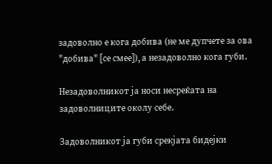задоволно е кога добива (не ме дупчете за ова "добива" [се смее]), а незадоволно кога губи.

Незадоволникот ја носи несреќата на задоволниците околу себе.

Задоволникот ја губи срекјата бидејки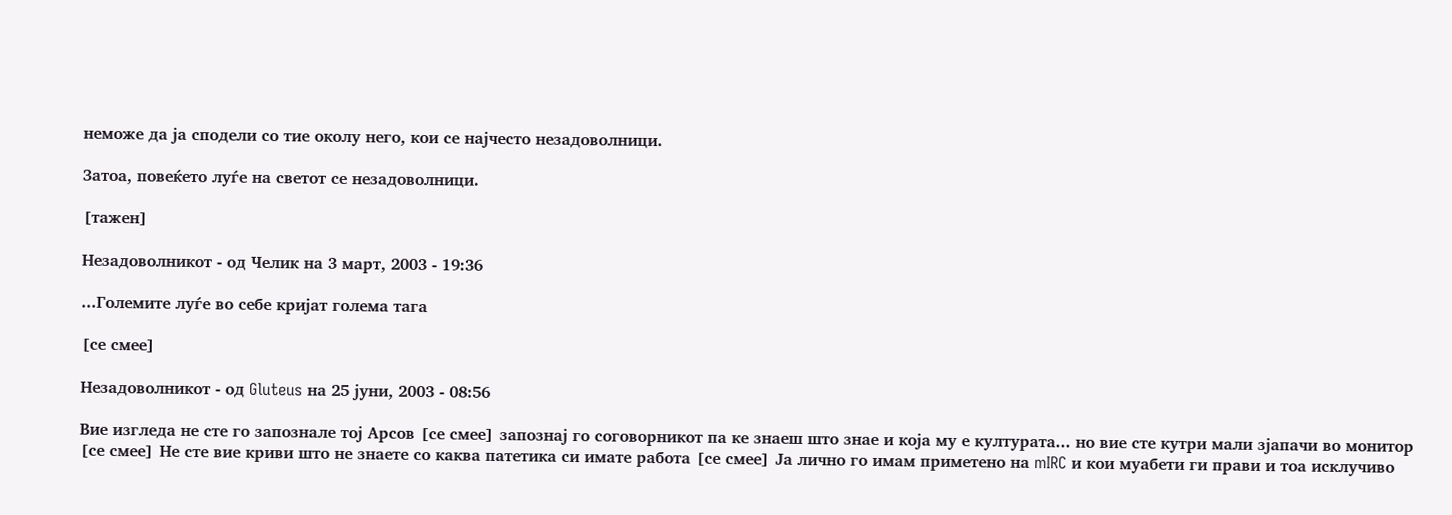неможе да ја сподели со тие околу него, кои се најчесто незадоволници.

Затоа, повеќето луѓе на светот се незадоволници.

[тажен]

Незадоволникот - од Челик на 3 март, 2003 - 19:36

...Големите луѓе во себе кријат голема тага

[се смее]

Незадоволникот - од Gluteus на 25 јуни, 2003 - 08:56

Вие изгледа не сте го запознале тој Арсов [се смее] запознај го соговорникот па ке знаеш што знае и која му е културата... но вие сте кутри мали зјапачи во монитор [се смее] Не сте вие криви што не знаете со каква патетика си имате работа [се смее] Ја лично го имам приметено на mIRC и кои муабети ги прави и тоа исклучиво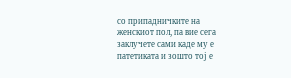со припадничките на женскиот пол, па вие сега заклучете сами каде му е патетиката и зошто тој е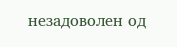незадоволен од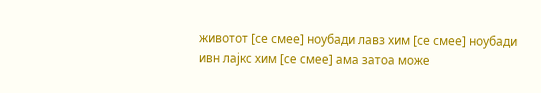животот [се смее] ноубади лавз хим [се смее] ноубади ивн лајкс хим [се смее] ама затоа може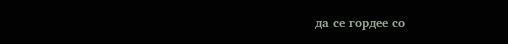да се гордее со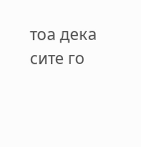тоа дека сите го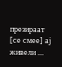презираат [се смее] ај живели ...